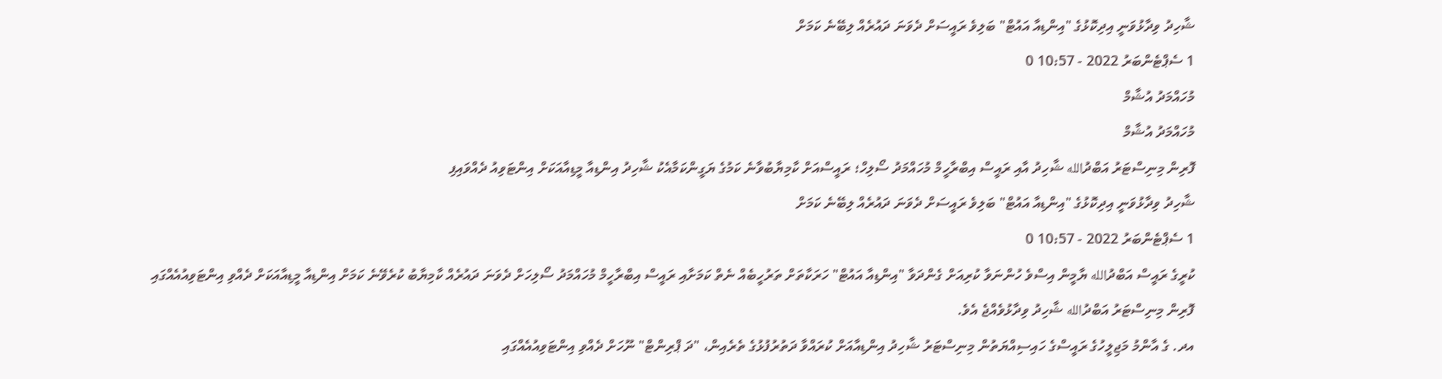ޝާހިދު ވިދާޅުވަނީ އިދިކޮޅުގެ "އިންޑިއާ އައުޓް" ބަލިވެ ރައީސަށް ދެވަނަ ދައުރެއް ލިބޭނެ ކަމަށް
1 ސެޕްޓެންބަރު 2022 - 10:57 0
މުހައްމަދު އުޝާމް
މުހައްމަދު އުޝާމް
ފޮރިން މިނިސްޓަރު އަބްދުالله ޝާހިދު އާއި ރައީސް އިބްރާހީމް މުހައްމަދު ސޯލިހް؛ ރައީސްއަށް ކާމިޔާބުވާނެ ކަމުގެ ޔަގީންކަމާއެކު ޝާހިދު އިންޑިއާ މީޑިއާއަކަށް އިންޓަވިއު ދެއްވައިފި
ޝާހިދު ވިދާޅުވަނީ އިދިކޮޅުގެ "އިންޑިއާ އައުޓް" ބަލިވެ ރައީސަށް ދެވަނަ ދައުރެއް ލިބޭނެ ކަމަށް
1 ސެޕްޓެންބަރު 2022 - 10:57 0
ކުރީގެ ރައީސް އަބްދުالله ޔާމީން އިސްވެ ހުންނަވާ ކުރިއަށް ގެންދަވާ "އިންޑިއާ އައުޓް" ހަރަކާތަށް ތަރުހީބެއް ނެތް ކަމަށާއި ރައީސް އިބްރާހީމް މުހައްމަދު ސޯލިހަށް ދެވަނަ ދައުރެއް ކާމިޔާބު ކުރެވޭނެ ކަމަށް އިންޑިއާ މީޑިއާއަކަށް ދެއްވި އިންޓަވިއުއެއްގައި ފޮރިން މިނިސްޓަރު އަބްދުالله ޝާހިދު ވިދާޅުވެއްޖެ އެވެ.
އދ. ގެ އާންމު މަޖިލީހުގެ ރައީސްގެ ހައިސިއްޔަތުން މިނިސްޓަރު ޝާހިދު އިންޑިއާއަށް ކުރައްވާ ދަތުރުފުޅުގެ ތެރެއިން، "ދަ ޕްރިންޓް" ނޫހަށް ދެއްވި އިންޓަވިއުއެއްގައި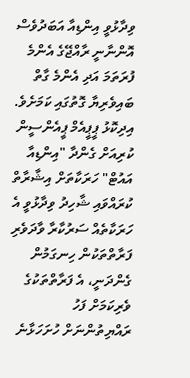ވިދާޅުވީ އިންޑިއާ އަބަދުވެސް އޮންނާނީ ރާއްޖޭގެ އެންމެ ފުރަތަމަ އަދި އެންމެ ގާތް ބައިވެރިޔާ ގޮތުގައި ކަމަށެވެ.
އިދިކޮޅު ޕީޕީއެމް ޕީއެންސީން ކުރިއަށް ގެންދާ "އިންޑިއާ އައުޓް" ހަރަކާތަށް އިޝާރާތް ކުރައްވައި ޝާހިދު ވިދާޅުވީ އެ ހަރަކާތެއް ސަރުކާރާ ވާދަވެރި ފަރާތްތަކުން ހިނގަމުން ގެންދަނީ، އެ ފަރާތްތަކުގެ ވެރިކަމަށް ފަހު ރައްޔިތުންނަށް ހުށަހަޅާނެ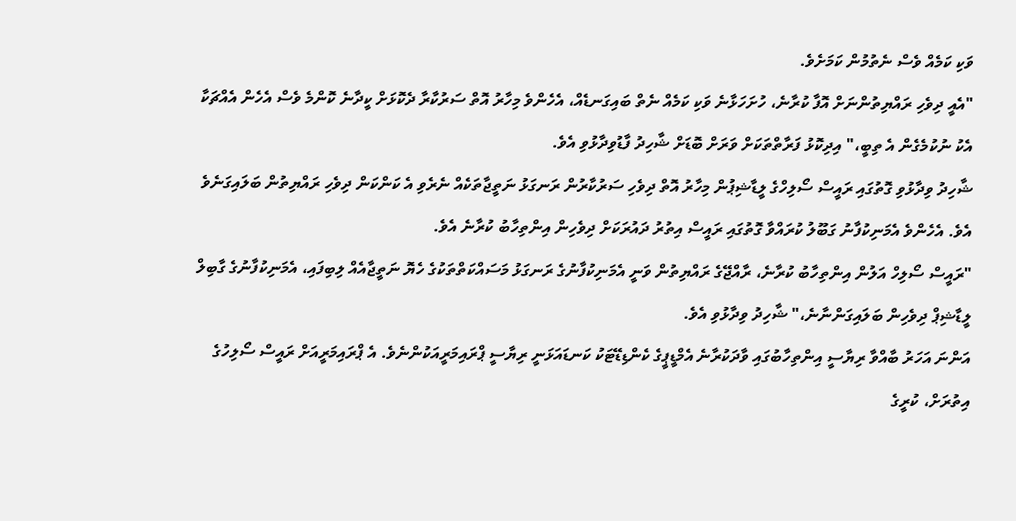ވަކި ކަމެއް ވެސް ނެތުމުން ކަމަށެވެ.
"އެއީ ދިވެހި ރައްޔިތުންނަށް އޮފާ ކުރާނެ، ހުށަހަޅާނެ ވަކި ކަމެއް ނެތް ބައިގަނޑެއް، އެހެންވެ މިހާރު އޮތް ސަރުކާރާ ދެކޮޅަށް ކީދާނެ ކޮންމެ ވެސް އެހެން އެއްޗަކާ އެކު ނުކުމެގެން އެ ތިބީ،" އިދިކޮޅު ފަރާތްތަކަށް ވަރަށް ބޮޑަށް ޝާހިދު ފާޑުވިދާޅުވި އެވެ.
ޝާހިދު ވިދާޅުވި ގޮތުގައި ރައީސް ސޯލިހްގެ ލީޑާޝިޕުން މިހާރު އޮތް ދިވެހި ސަރުކާރުން ރަނގަޅު ނަތީޖާތަކެއް ނެރެވި އެ ކަންކަން ދިވެހި ރައްޔިތުން ބަލައިގަނެވެ އެވެ. އެހެންވެ އެމަނިކުފާނު ގަބޫލު ކުރައްވާ ގޮތުގައި ރައީސް އިތުރު ދައުރަކަށް ދިވެހިން އިންތިހާބު ކުރާނެ އެވެ.
"ރައީސް ސޯލިހް އަލުން އިންތިހާބު ކުރާނެ، ރާއްޖޭގެ ރައްޔިތުން ވަނީ އެމަނިކުފާނުގެ ރަނގަޅު މަސައްކަތްތަކުގެ ހެޔޮ ނަތީޖާއެއް ލިބިފައި، އެމަނިކުފާނުގެ ގާބިލް ލީޑާޝިޕް ދިވެހިން ބަލައިގަންނާނެ،" ޝާހިދު ވިދާޅުވި އެވެ.
އަންނަ އަހަރު ބާއްވާ ރިޔާސީ އިންތިހާބުގައި ވާދަކުރާނެ އެމްޑީޕީގެ ކެންޑިޑޭޓަކު ކަނޑައަޅަނީ ރިޔާސީ ޕްރައިމަރީއަކުންނެވެ. އެ ޕްރައިމަރީއަށް ރައީސް ސޯލިހުގެ އިތުރަށް، ކުރީގެ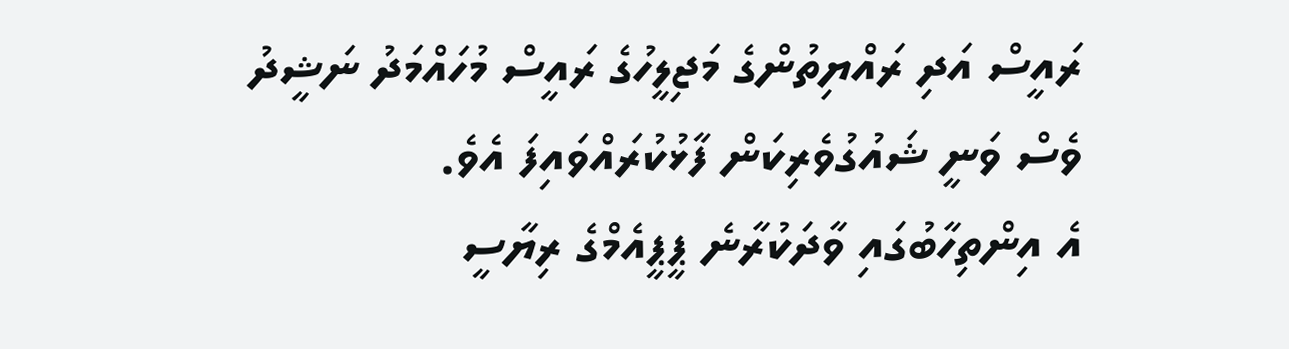ރައީސް އަދި ރައްޔިތުންގެ މަޖިލީހުގެ ރައީސް މުހައްމަދު ނަޝީދު ވެސް ވަނީ ޝައުގުވެރިކަން ފާޅުކުރައްވައިފަ އެވެ.
އެ އިންތިހާބުގައި ވާދަކުރާނެ ޕީޕީއެމްގެ ރިޔާސީ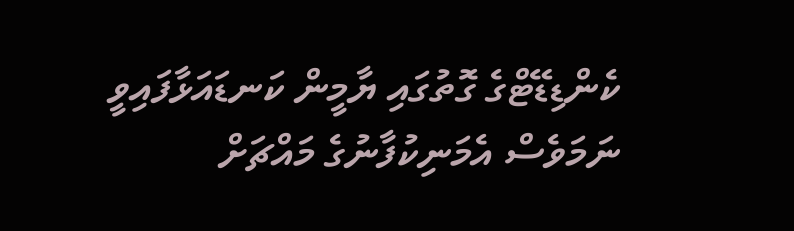ކެންޑިޑޭޓްގެ ގޮތުގައި ޔާމީން ކަނޑައަޅާފައިވީ ނަމަވެސް އެމަނިކުފާނުގެ މައްޗަށް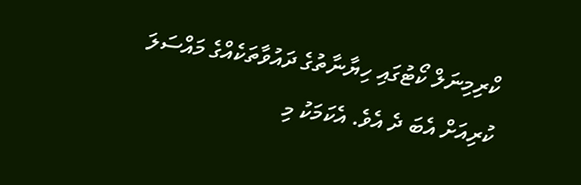ކްރިމިނަލް ކޯޓުގައި ހިޔާނާތުގެ ދައުވާތަކެއްގެ މައްސަލަ ކުރިއަށް އެބަ ދެ އެވެ. އެކަމަކު މި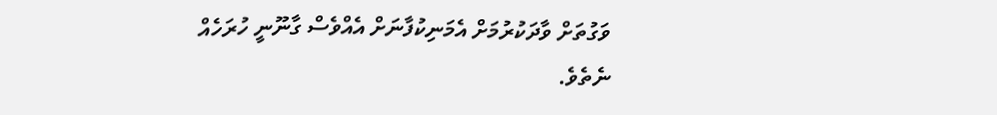ވަގުތަށް ވާދަކުރުމަށް އެމަނިކުފާނަށް އެއްވެސް ގާނޫނީ ހުރަހެއް ނެތެވެ.